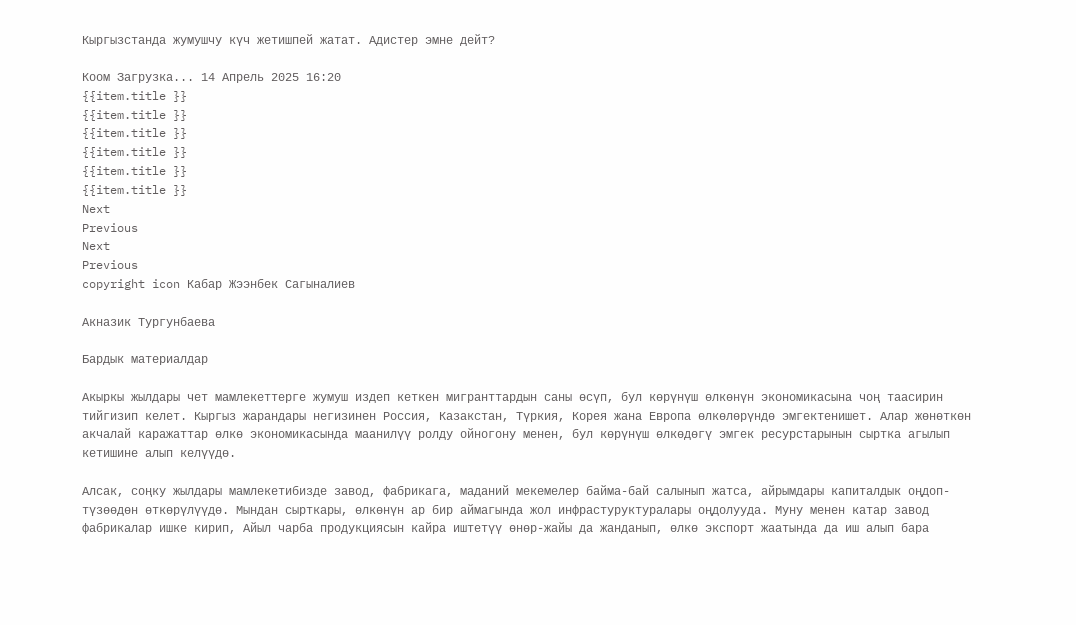Кыргызстанда жумушчу күч жетишпей жатат. Адистер эмне дейт?

Коом Загрузка... 14 Апрель 2025 16:20
{{item.title }}
{{item.title }}
{{item.title }}
{{item.title }}
{{item.title }}
{{item.title }}
Next
Previous
Next
Previous
copyright icon Кабар Жээнбек Сагыналиев

Акназик Тургунбаева

Бардык материалдар

Акыркы жылдары чет мамлекеттерге жумуш издеп кеткен мигранттардын саны өсүп, бул көрүнүш өлкөнүн экономикасына чоң таасирин тийгизип келет. Кыргыз жарандары негизинен Россия, Казакстан, Түркия, Корея жана Европа өлкөлөрүндө эмгектенишет. Алар жөнөткөн акчалай каражаттар өлкө экономикасында маанилүү ролду ойногону менен, бул көрүнүш өлкөдөгү эмгек ресурстарынын сыртка агылып кетишине алып келүүдө.

Алсак, соңку жылдары мамлекетибизде завод, фабрикага, маданий мекемелер байма-бай салынып жатса, айрымдары капиталдык оңдоп-түзөөдөн өткөрүлүүдө. Мындан сырткары, өлкөнүн ар бир аймагында жол инфрастуруктуралары оңдолууда. Муну менен катар завод фабрикалар ишке кирип, Айыл чарба продукциясын кайра иштетүү өнөр-жайы да жанданып, өлкө экспорт жаатында да иш алып бара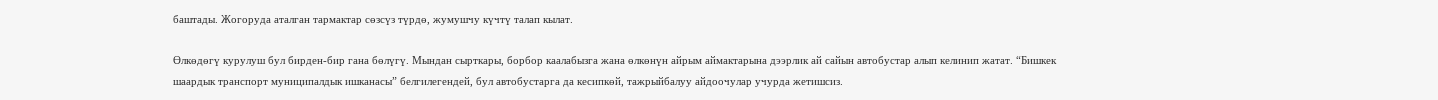баштады. Жогоруда аталган тармактар сөзсүз түрдө, жумушчу күчтү талап кылат.

Өлкөдөгү курулуш бул бирден-бир гана бөлүгү. Мындан сырткары, борбор каалабызга жана өлкөнүн айрым аймактарына дээрлик ай сайын автобустар алып келинип жатат. “Бишкек шаардык транспорт муниципалдык ишканасы” белгилегендей, бул автобустарга да кесипкөй, тажрыйбалуу айдоочулар учурда жетишсиз.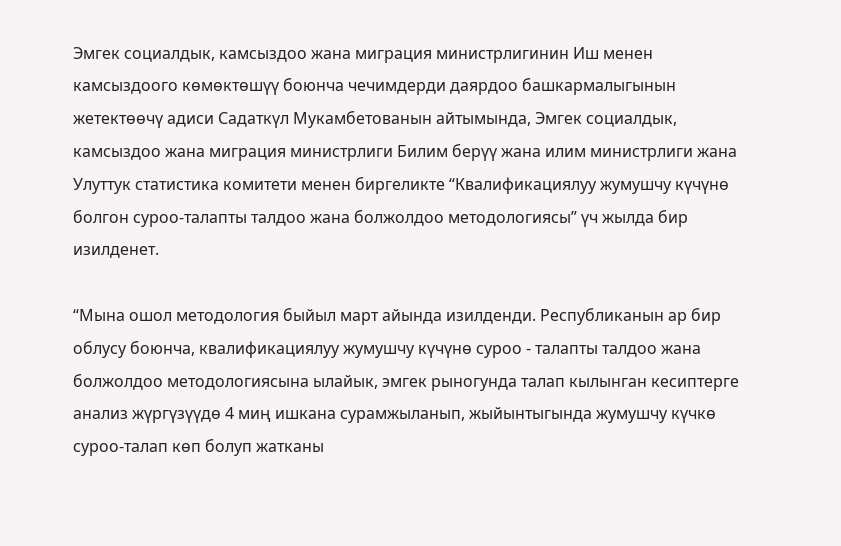Эмгек социалдык, камсыздоо жана миграция министрлигинин Иш менен камсыздоого көмөктөшүү боюнча чечимдерди даярдоо башкармалыгынын жетектөөчү адиси Садаткүл Мукамбетованын айтымында, Эмгек социалдык, камсыздоо жана миграция министрлиги Билим берүү жана илим министрлиги жана Улуттук статистика комитети менен биргеликте “Квалификациялуу жумушчу күчүнө болгон суроо-талапты талдоо жана болжолдоо методологиясы” үч жылда бир изилденет.

“Мына ошол методология быйыл март айында изилденди. Республиканын ар бир облусу боюнча, квалификациялуу жумушчу күчүнө суроо - талапты талдоо жана болжолдоо методологиясына ылайык, эмгек рыногунда талап кылынган кесиптерге анализ жүргүзүүдө 4 миң ишкана сурамжыланып, жыйынтыгында жумушчу күчкө суроо-талап көп болуп жатканы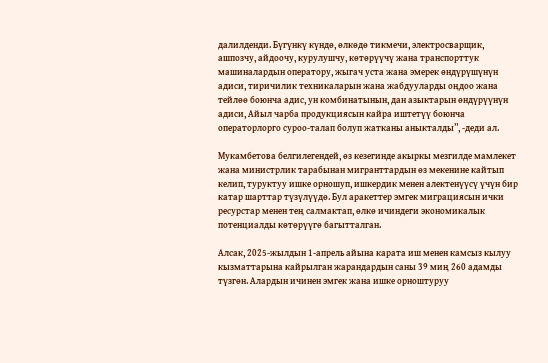далилденди. Бүгүнкү күндө, өлкөдө тикмечи, электросварщик, ашпозчу, айдоочу, курулушчу, көтөрүүчү жана транспорттук машиналардын оператору, жыгач уста жана эмерек өндүрүшүнүн адиси, тиричилик техникаларын жана жабдууларды оңдоо жана тейлөө боюнча адис, ун комбинатынын, дан азыктарын өндүрүүнүн адиси, Айыл чарба продукциясын кайра иштетүү боюнча операторлорго суроо-талап болуп жатканы аныкталды”, -деди ал.

Мукамбетова белгилегендей, өз кезегинде акыркы мезгилде мамлекет жана министрлик тарабынан мигранттардын өз мекенине кайтып келип, туруктуу ишке орношуп, ишкердик менен алектенүүсү үчүн бир катар шарттар түзүлүүдө. Бул аракеттер эмгек миграциясын ички ресурстар менен тең салмактап, өлкө ичиндеги экономикалык потенциалды көтөрүүгө багытталган.

Алсак, 2025-жылдын 1-апрель айына карата иш менен камсыз кылуу кызматтарына кайрылган жарандардын саны 39 миң 260 адамды түзгөн. Алардын ичинен эмгек жана ишке орноштуруу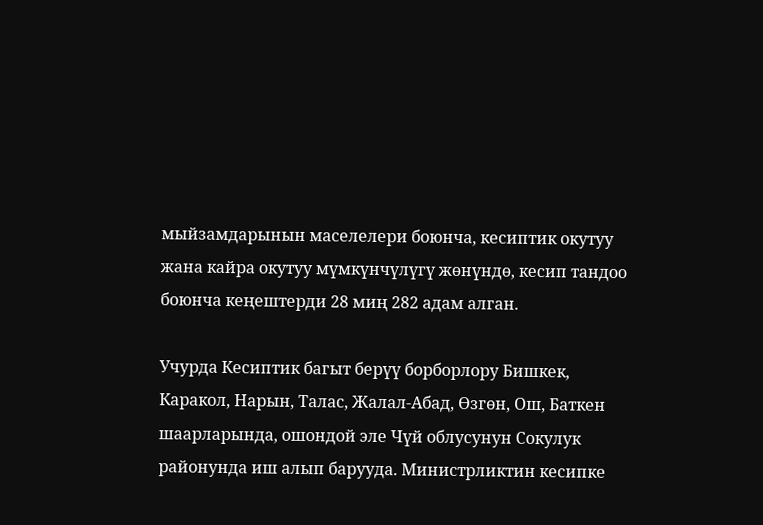мыйзамдарынын маселелери боюнча, кесиптик окутуу жана кайра окутуу мүмкүнчүлүгү жөнүндө, кесип тандоо боюнча кеңештерди 28 миң 282 адам алган.

Учурда Кесиптик багыт берүү борборлору Бишкек, Каракол, Нарын, Талас, Жалал-Абад, Өзгөн, Ош, Баткен шаарларында, ошондой эле Чүй облусунун Сокулук районунда иш алып барууда. Министрликтин кесипке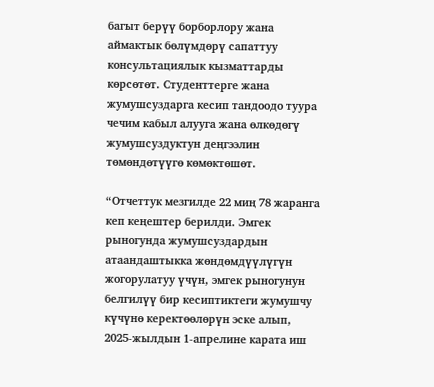багыт берүү борборлору жана аймактык бөлүмдөрү сапаттуу консультациялык кызматтарды көрсөтөт. Студенттерге жана жумушсуздарга кесип тандоодо туура чечим кабыл алууга жана өлкөдөгү жумушсуздуктун деңгээлин төмөндөтүүгө көмөктөшөт.

“Отчеттук мезгилде 22 миң 78 жаранга кеп кеңештер берилди. Эмгек рыногунда жумушсуздардын атаандаштыкка жөндөмдүүлүгүн жогорулатуу үчүн, эмгек рыногунун белгилүү бир кесиптиктеги жумушчу күчүнө керектөөлөрүн эске алып, 2025-жылдын 1-апрелине карата иш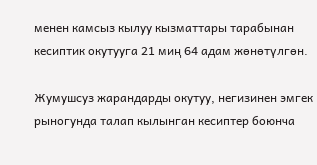менен камсыз кылуу кызматтары тарабынан кесиптик окутууга 21 миң 64 адам жөнөтүлгөн.

Жумушсуз жарандарды окутуу, негизинен эмгек рыногунда талап кылынган кесиптер боюнча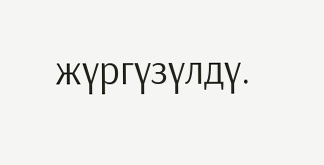жүргүзүлдү.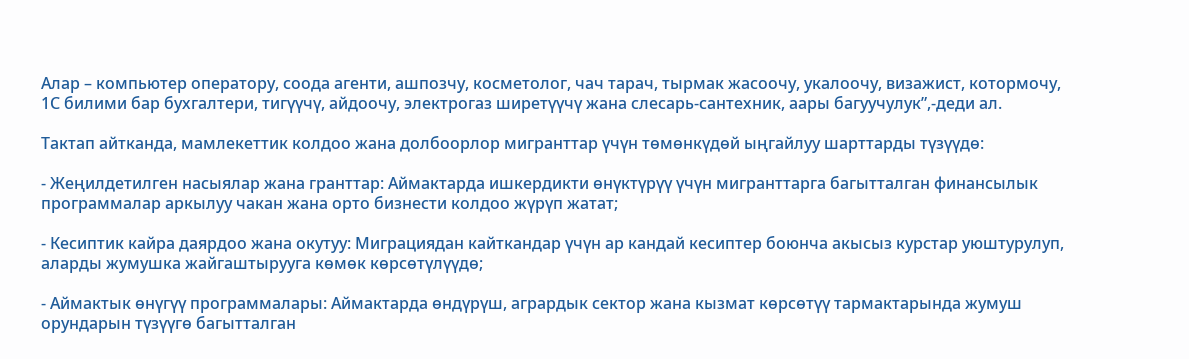Алар – компьютер оператору, соода агенти, ашпозчу, косметолог, чач тарач, тырмак жасоочу, укалоочу, визажист, котормочу, 1С билими бар бухгалтери, тигүүчү, айдоочу, электрогаз ширетүүчү жана слесарь-сантехник, аары багуучулук”,-деди ал.

Тактап айтканда, мамлекеттик колдоо жана долбоорлор мигранттар үчүн төмөнкүдөй ыңгайлуу шарттарды түзүүдө:

- Жеңилдетилген насыялар жана гранттар: Аймактарда ишкердикти өнүктүрүү үчүн мигранттарга багытталган финансылык программалар аркылуу чакан жана орто бизнести колдоо жүрүп жатат;

- Кесиптик кайра даярдоо жана окутуу: Миграциядан кайткандар үчүн ар кандай кесиптер боюнча акысыз курстар уюштурулуп, аларды жумушка жайгаштырууга көмөк көрсөтүлүүдө;

- Аймактык өнүгүү программалары: Аймактарда өндүрүш, агрардык сектор жана кызмат көрсөтүү тармактарында жумуш орундарын түзүүгө багытталган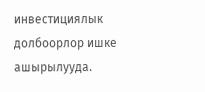инвестициялык долбоорлор ишке ашырылууда.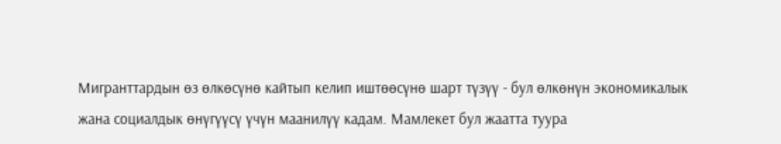Мигранттардын өз өлкөсүнө кайтып келип иштөөсүнө шарт түзүү - бул өлкөнүн экономикалык жана социалдык өнүгүүсү үчүн маанилүү кадам. Мамлекет бул жаатта туура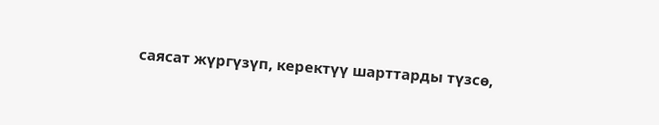саясат жүргүзүп, керектүү шарттарды түзсө,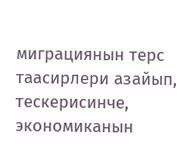миграциянын терс таасирлери азайып, тескерисинче, экономиканын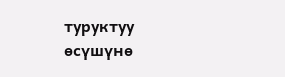туруктуу өсүшүнө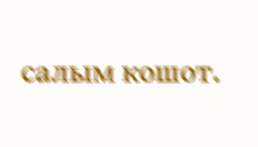салым кошот.